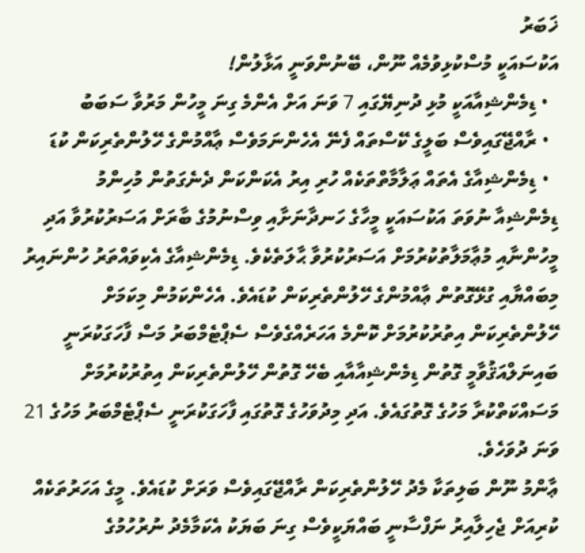ޚަބަރު
އަކުސައަކީ މުސްކުޅިވުމެއް ނޫން، ބޭނުންވަނީ އަޅާލުން!
  • ޑިމެންޝިއާއަކީ މުޅި ދުނިޔޭގައި 7 ވަނަ އަށް އެންމެ ގިނަ މީހުން މަރުވާ ސަބަބު
  • ރާއްޖޭގައިވެސް ބަލީގެ ކޭސްތައް ފެނޭ އެހެންނަމަވެސް ޢާއްމުންގެ ހޭލުންތެރިކަން ކުޑަ
  • ޑިމެންޝިއާގެ އެތައް ޢަލާމާތްތަކެއް ހުރި އިރު އެކަންކަން ދެނެގަތުން މުހިންމު
ޑިމެންޝިއާ ނުވަތަ އަކުސައަކީ މީހާގެ ހަނދާނަށާއި ވިސްނުމުގެ ބާރަށް އަސަރުކުރުވާ އަދި މީހުންނާއި މުޢާމަލާތުކުރުމަށް އަސަރުކުރުވާ ޙާލަތެކެވެ. ޑިމެންޝިއާގެ އެކިވައްތަރު ހުންނައިރު މިބައްޔާއި ގުޅޭގޮތުން ޢާއްމުންގެ ހޭލުންތެރިކަން ކުޑައެވެ. އެހެންކަމުން މިކަމަށް ހޭލުންތެރިކަން އިތުރުކުރުމަށް ކޮންމެ އަހަރެއްގެވެސް ސެޕްޓެމްބަރު މަސް ފާހަގަކުރަނީ ބައިނަލްއަޤުވާމީ ގޮތުން ޑިމެންޝިއާއާއި ބެހޭ ގޮތުން ހޭލުންތެރިކަން އިތުރުކުރުމަށް މަސައްކަތްކުރާ މަހުގެ ގޮތުގައެވެ. އަދި މިދުވަހުގެ ގޮތުގައި ފާހަގަކުރަނީ ސެޕްޓެމްބަރު މަހުގެ 21 ވަނަ ދުވަހެވެ.
ޢާންމު ނޫން ބަލިތަކާ މެދު ހޭލުންތެރިކަން ރާއްޖޭގައިވެސް ވަރަށް ކުޑައެވެ. މީގެ އަހަރުތަކެއް ކުރިއަށް ޖެހިލާއިރު ނަފްސާނީ ބައްޔަކީވެސް ގިނަ ބަޔަކު އެކަމާމެދު ނުރުހުމުގެ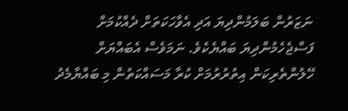ނަޒަރުން ބަލަމުންދިޔަ އަދި އެވާހަކަތަށް ދެއްކުމަށް ފަސްޖެހެމުންދިޔަ ބައްޔެކެވެ. ނަމަވެސް އެބައްޔަށް ހޭލުންތެރިކަން އިތުރުރުމަށް ކުރާ މަސައްކަތުން މި ބައްޔާމެދު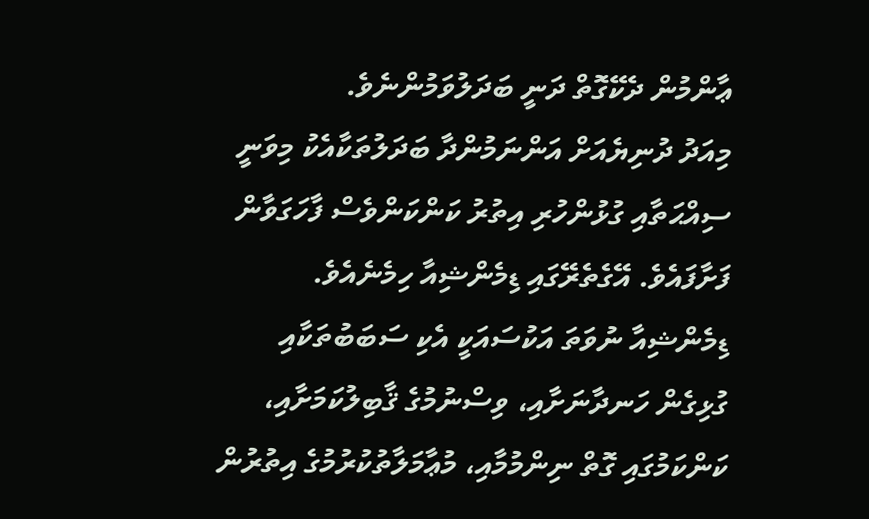ޢާންމުން ދެކޭގޮތް ދަނީ ބަދަލުވަމުންނެވެ.
މިއަދު ދުނިޔެއަށް އަންނަމުންދާ ބަދަލުތަކާއެކު މިވަނީ ސިއްޙަތާއި ގުޅުންހުރި އިތުރު ކަންކަންވެސް ފާހަގަވާން ފަށާފައެވެ. އޭގެތެރޭގައި ޑިމެންޝިއާ ހިމެނެއެވެ. ޑިމެންޝިއާ ނުވަތަ އަކުސައަކީ އެކި ސަބަބުތަކާއި ގުޅިގެން ހަނދާނަށާއި، ވިސްނުމުގެ ޤާބިލުކަމަށާއި، ކަންކަމުގައި ގޮތް ނިންމުމާއި، މުޢާމަލާތުކުރުމުގެ އިތުރުން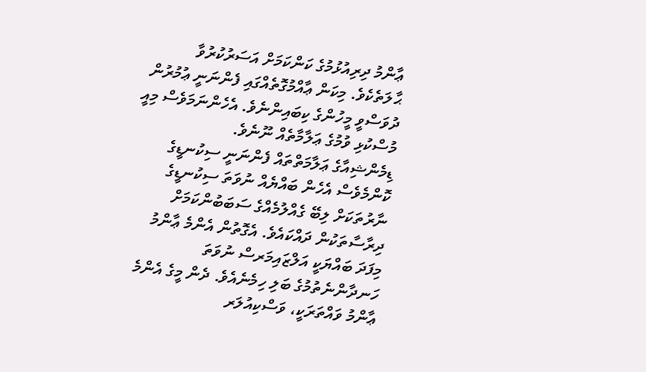ޢާންމު ދިރިއުޅުމުގެ ކަންކަމަށް އަސަރުކުރުވާ ޙާލަތެކެވެ. މިކަން ޢާއްމުގޮތެއްގައި ފެންނަނީ ޢުމުރުން ދުވަސްވީ މީހުންގެ ކިބައިންނެވެ. އެހެންނަމަވެސް މިއީ މުސްކުޅި ވުމުގެ ޢަލާމާތެއް ނޫނެވެ.
ޑިމެންޝިއާގެ ޢަލާމަތްތައް ފެންނަނީ ސިކުނޑީގެ ކޮންމެވެސް އެހެން ބައްޔެއް ނުވަތަ ސިކުނޑީގެ ނާރުތަކަށް ލިބޭ ގެއްލުމެއްގެ ސަބަބުންކަމަށް ދިރާސާތަކުން ދައްކައެވެ. އެގޮތުން އެންމެ ޢާންމު މިފަދަ ބައްޔަކީ އަލްޒައިމަރސް ނުވަތަ ހަނދާންނެތުމުގެ ބަލި ހިމެނެއެވެ. ދެން މީގެ އެންމެ ޢާންމު ވައްތަރަކީ، ވަސްކިއުލަރ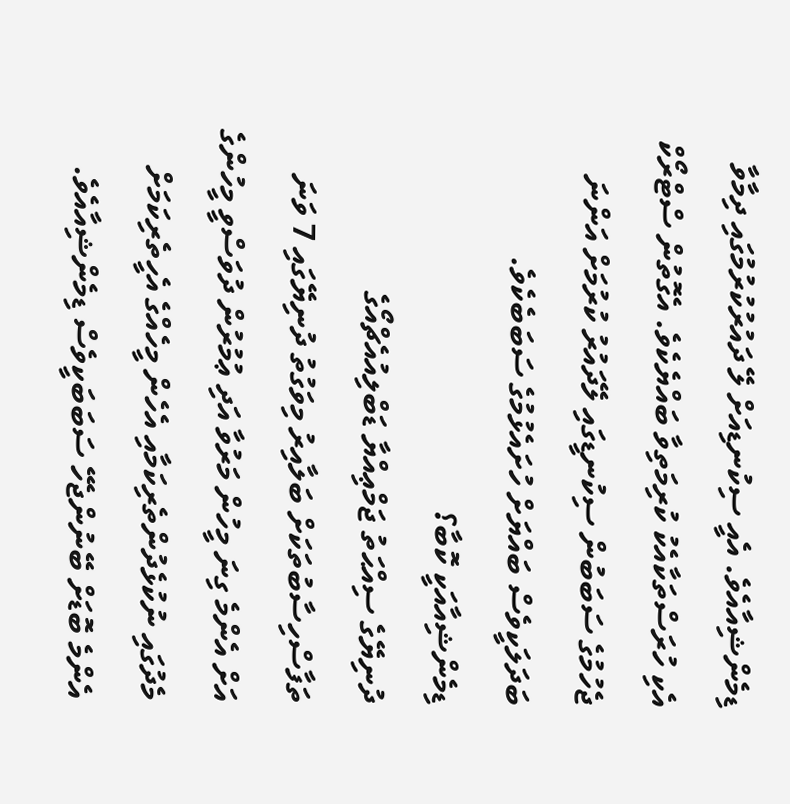ޑިމެންޝިއާއެވެ. އެއީ ސިކުނޑިއަށް ލޭ ދައުރުކުރުމުގައި ދިމާވާ އެކި ހުރަސްތަކާއެކު ކުރިމަތިވާ ބައްޔެކެވެ. އެގޮތުން ސްޓްރޯކް ޖެހުމުގެ ސަބަބުން ސިކުނޑީގައި ލޭދައުރު ކުރުމަށް އަންނަ ބަދަލަކީވެސް ބައްޔަށް ހުށައެޅުމުގެ ސަބަބެކެވެ.
ޑިމެންޝިއާއަކީ ކޮބާ؟
ދުނިޔޭގެ ސިއްޙަތު ޖަމްޢިއްޔާ ޑަބްލިއުއެޗްއޯގެ ތަފާސްހިސާބުތަކަށް ބަލާއިރު މިވަގުތު ދުނިޔޭގައި 7 ވަނަ އަށް އެންމެ ގިނަ މީހުން މަރުވާ އަދި ޢުމުރުން ދުވަސްވީ މީހުންގެ މެދުގައި ނުކުޅެދުންތެރިކަމާއި އެހެން މީހެއްގެ އެހީތެރިކަމަށް އެންމެ ބޮޑަށް ބޭނުންޖެހޭ ސަބަބަކީވެސް ޑިމެންޝިއާއެވެ.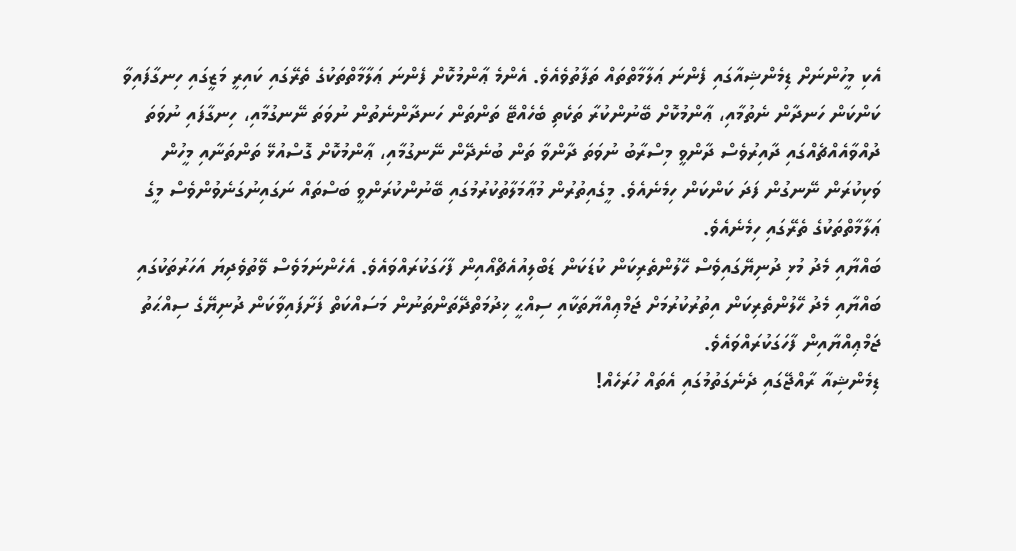އެކި މީހުންނަށް ޑިމެންޝިއާގައި ފެންނަ ޢަލާމާތްތައް ތަފާތުވެއެވެ. އެންމެ ޢާންމުކޮށް ފެންނަ ޢަލާމާތްތަކުގެ ތެރޭގައި ކައިރީ މަޒީގައި ހިނގާފައިވާ ކަންކަން ހަނދާން ނެތުމާއި، ޢާންމުކޮށް ބޭނުންކުރާ ތަކެތި ބެހެއްޓޭ ތަންތަން ހަނދާންނެތުން ނުވަތަ ނޭނގުމާއި، ހިނގާފައި ނުވަތަ ދުއްވާއެއްޗެއްގައި ދާއިރުވެސް ދާންވީ މިސްރާބު ނުވަތަ ދާންވާ ތަން ބުނެދޭން ނޭނގުމާއި، ޢާންމުކޮށް ގޮސްއުޅޭ ތަންތަނާއި މީހުން ވަކިކުރަން ނޭނގުން ފަދަ ކަންކަން ހިމެނެއެވެ. މީގެއިތުރުން މުޢާމަލާތުކުރުމުގައި ބޭނުންކުރަންވީ ބަސްތައް ނަގައިނުގަނެވުންވެސް މީގެ ޢަލާމާތްތަކުގެ ތެރޭގައި ހިމެނެއެވެ.
ބައްޔާއި މެދު މުޅި ދުނިޔޭގައިވެސް ހޭލުންތެރިކަން ކުޑަކަން ޑަބްލިއުއެޗްއޯއިން ފާހަގަކުރައްވައެވެ. އެހެންނަމަވެސް ވޭތުވެދިޔަ އަހަރުތަކުގައި ބައްޔާއި މެދު ހޭލުންތެރިކަން އިތުރުކުރުމަށް ޖަމްޢިއްޔާތަކާއި ސިއްޙީ ޚިދުމަތްދޭތަންތަނުން މަސައްކަތް ފަށާފައިވާކަން ދުނިޔޭގެ ސިއްޙަތު ޖަމްޢިއްޔާއިން ފާހަގަކުރައްވައެވެ.
ޑިމެންޝިއާ ރާއްޖޭގައި ދެނެގަތުމުގައި އެތައް ހުރަހެއް!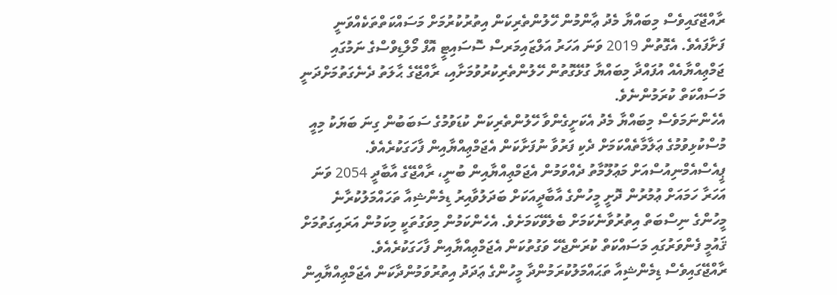ރާއްޖޭގައިވެސް މިބައްޔާ މެދު ޢާންމުން ހޭލުންތެރިކަން އިތުރުކުރުމަށް މަސައްކަތްތަކެއްވަނީ ފަށާފައެވެ. އެގޮތުން 2019 ވަނަ އަހަރު އަލްޒައިމަރސް ސޮސައިޓީ އޮފް މޯލްޑިވްސްގެ ނަމުގައި ޖަމްޢިއްޔާއެއް އުފައްދާ މިބައްޔާ ގުޅޭގޮތުން ހޭލުންތެރިކުރުވުމަށާއި، ރާއްޖޭގެ ޙާލަތު ދެނެގަތުމަށްދަނީ މަސައްކަތް ކުރަމުންނެވެ.
އެހެންނަމަވެސް މިބައްޔާ މެދު އެކަށީގެންވާ ހޭލުންތެރިކަން ކުޑަވުމުގެ ސަބަބުން ގިނަ ބަޔަކު މިއީ މުސްކުޅިވުމުގެ ޢަލާމާތެއްކަމަށް ދެކި ފަރުވާ ނުފަށާކަން އެޖަމްޢިއްޔާއިން ފާހަގަކުރެއެވެ. ޕީއެސްއެމްނިއުސްއަށް މަޢުލޫމާތު ދެއްވަމުން އެޖަމްޢިއްޔާއިން ބުނީ، ރާއްޖޭގެ އާބާދީ 2054 ވަނަ އަހަރާ ހަމައަށް ޢުމުރުން ދޮށީ މީހުންގެ އާބާދީއަކަށް ބަދަލުވާއިރު ޑިމެންޝިއާ ތަހައްމަލުކުރާނެ މީހުންގެ ނިސްބަތް އިތުރުވާނެކަމަށް ބެލެވޭކަމަށެވެ. އެހެންކަމުން މިވަގުތަކީ މިކަމުން އަރައިގަތުމަށް ޤައުމީ ފެންވަރުގައި މަސައްކަތް ކުރަންޖެހޭ ވަގުތުކަން އެޖަމްޢިއްޔާއިން ފާހަގަކުރެއެވެ.
ރާއްޖޭގައިވެސް ޑިމެންޝިއާ ތަޙައްމަލުކުރަމުންދާ މީހުންގެ ޢަދަދު އިތުރުވަމުންދާކަން އެޖަމްޢިއްޔާއިން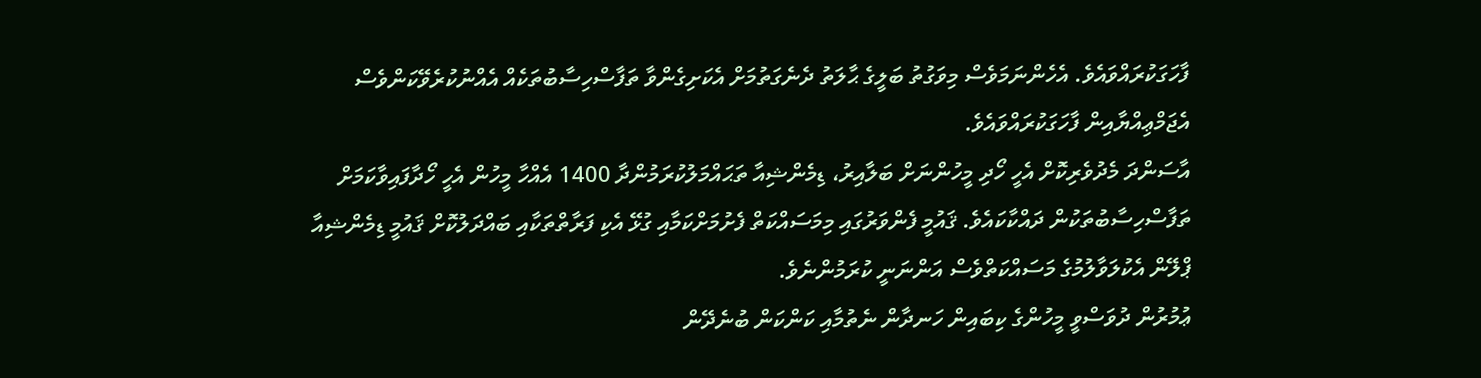ފާހަގަކުރައްވައެވެ. އެހެންނަމަވެސް މިވަގުތު ބަލީގެ ޙާލަތު ދެނެގަތުމަށް އެކަށިގެންވާ ތަފާސްހިސާބުތަކެއް އެއްނުކުރެވޭކަންވެސް އެޖަމްޢިއްޔާއިން ފާހަގަކުރައްވައެވެ.
އާސަންދަ މެދުވެރިކޮށް އެހީ ހޯދި މީހުންނަށް ބަލާއިރު، ޑިމެންޝިއާ ތަޙައްމަލުކުރަމުންދާ 1400 އެއްހާ މީހުން އެހީ ހޯދާފައިވާކަމަށް ތަފާސްހިސާބުތަކުން ދައްކާކައެވެ. ޤައުމީ ފެންވަރުގައި މިމަސައްކަތް ފެށުމަށްކަމާއި ގުޅޭ އެކި ފަރާތްތަކާއި ބައްދަލުކޮށް ޤައުމީ ޑިމެންޝިއާ ޕްލޭން އެކުލަވާލުމުގެ މަސައްކަތްވެސް އަންނަނީ ކުރަމުންނެވެ.
ޢުމުރުން ދުވަސްވީ މީހުންގެ ކިބައިން ހަނދާން ނެތުމާއި ކަންކަން ބުނެދޭން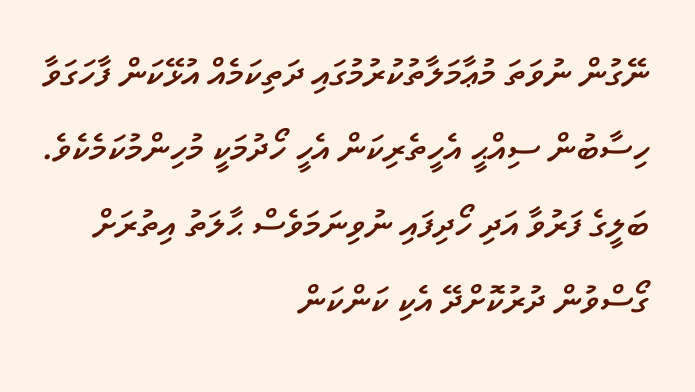ނޭގުން ނުވަތަ މުޢާމަލާތުކުރުމުގައި ދަތިކަމެއް އުޅޭކަން ފާހަގަވާ ހިސާބުން ސިއްޙީ އެހީތެރިކަން އެހީ ހޯދުމަކީ މުހިންމުކަމެކެވެ. ބަލީގެ ފަރުވާ އަދި ހޯދިފައި ނުވިނަމަވެސް ޙާލަތު އިތުރަށް ގޯސްވުން ދުރުކޮށްދޭ އެކި ކަންކަން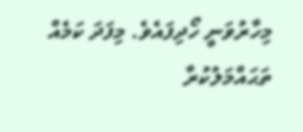މިހާރުވަނީ ހޯދިފައެވެ. މިފަދަ ކަމެއް ތަޙައްމަލުކުރާ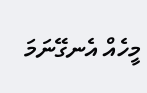މީހެއް އެނގޭނަމަ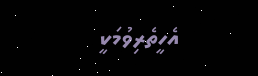އެހީތެރިވުމަކީ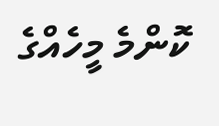ކޮންމެ މީހެއްގެ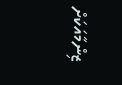ޒިންމާއަކަށް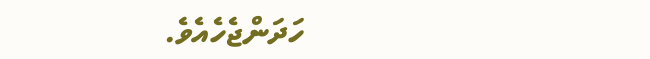ހަދަންޖެހެއެވެ.